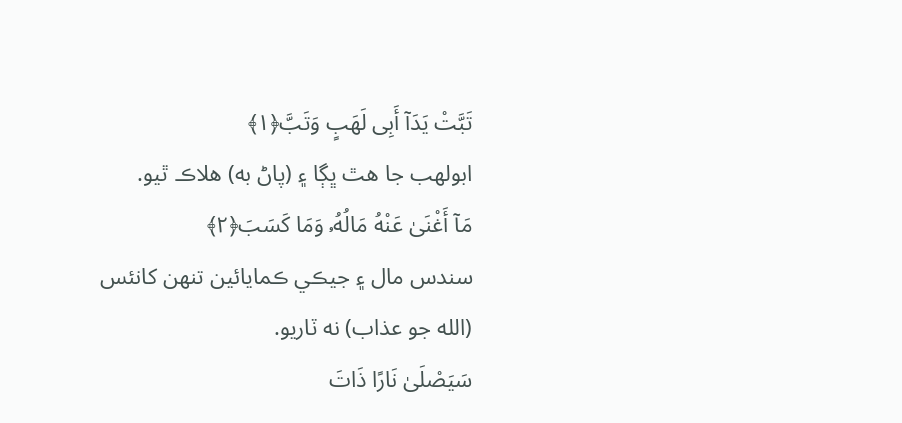تَبَّتْ يَدَآ أَبِى لَهَبٍ وَتَبَّ﴿١﴾
ابولھب جا ھٿ ڀڳا ۽ (پاڻ به) ھلاڪ ٿيو.
مَآ أَغْنَىٰ عَنْهُ مَالُهُۥ وَمَا كَسَبَ﴿٢﴾
سندس مال ۽ جيڪي ڪمايائين تنھن کانئس (الله جو عذاب) نه ٽاريو.
سَيَصْلَىٰ نَارًا ذَاتَ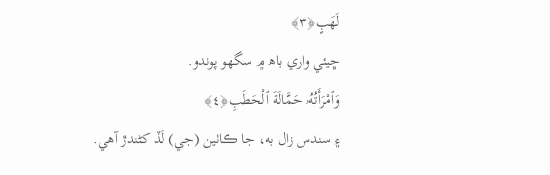لَهَبٍ﴿٣﴾
ڇيئي واري باھ ۾ سگھو پوندو.
وَٱمْرَأَتُهُۥ حَمَّالَةَ ٱلْحَطَبِ﴿٤﴾
۽ سندس زال به، جا ڪاٺين (جي) لَڏ کڻندڙ آھي.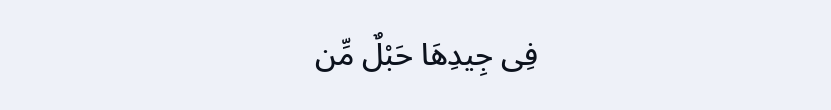فِى جِيدِهَا حَبْلٌ مِّن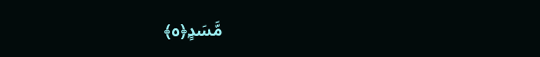مَّسَدٍۭ﴿٥﴾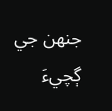جنھن جي ڳچيءَ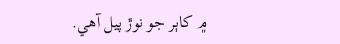۾ کاٻر جو نوڙ پيل آھي.